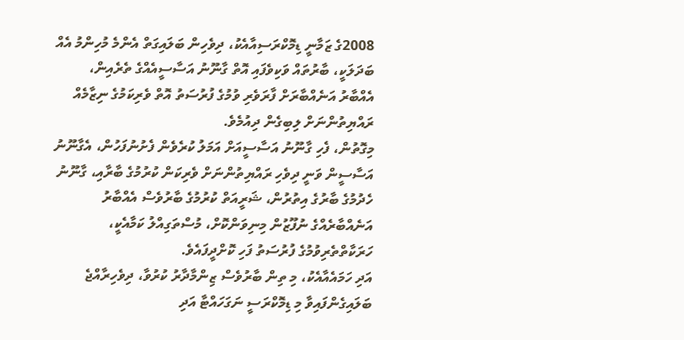2008ގެ ޒަމާނީ ޑިމޮކްރަސިއާއެކު، ދިވެހިން ބަލައިގަތް އެންމެ މުހިންމު އެއް ބަދަލަކީ، ބާރުތައް ވަކިވެފައި އޮތް ގާނޫނު އަސާސީއެއްގެ ތެރެއިން، އެއްބާރު އަނެއްބާރަށް ފާރަވެރި ވުމުގެ ފުރުސަތު އޮތް ވެރިކަމުގެ ނިޒާމެއް ރައްޔިތުންނަށް ލިބިގެން ދިއުމެވެ.
މިގޮތުން، ފެހި ގާނޫނު އަސާސީއަށް އަމަލު ކުރެވެން ފެށުނުފަހުން، އެގާނޫނު އަސާސީން ވަނީ ދިވެހި ރައްޔިތުންނަށް ވެރިކަން ކުރުމުގެ ބާރާއި، ގާނޫނު ހެދުމުގެ ބާރުގެ އިތުރުން، ޝަރީއަތް ކުރުމުގެ ބާރުވެސް އެއްބާރު އަނެއްބާރެއްގެ ނުފޫޒުން މިނިވަންކޮށް، މުސްތަގިއްލު ކަމާއެކީ، ހަރަކާތްތެރިވުމުގެ ފުރުސަތު ފަހި ކޮށްދީފައެވެ.
އަދި ހަމައެއާއެކު، މި ތިން ބާރުވެސް ޒިންމާދާރު ކުރުވާ، ދިވެހިރާއްޖެ ބަލައިގެންފައިވާ މި ޑިމޮކްރަސީ ނަގަހައްޓާ އަދި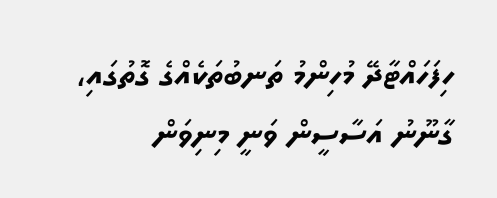ހިފަހައްޓާދޭ މުހިންމު ތަނބުތަކެއްގެ ގޮތުގައި، ގާނޫނު އަސާސީން ވަނީ މިނިވަން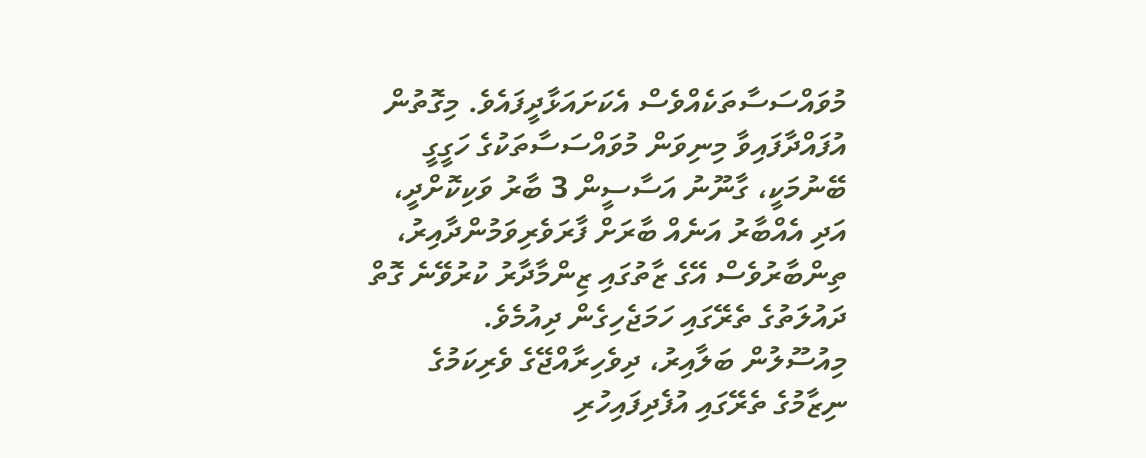މުވައްސަސާތަކެއްވެސް އެކަށައަޅާދީފައެވެ. މިގޮތުން އުފައްދާފައިވާ މިނިވަން މުވައްސަސާތަކުގެ ހަގީގީ ބޭނުމަކީ، ގާނޫނު އަސާސީން 3 ބާރު ވަކިކޮށްދީ، އަދި އެއްބާރު އަނެއް ބާރަށް ފާރަވެރިވަމުންދާއިރު، ތިންބާރުވެސް އޭގެ ޒާތުގައި ޒިންމާދާރު ކުރުވޭނެ ގޮތް ދައުލަތުގެ ތެރޭގައި ހަމަޖެހިގެން ދިއުމެވެ.
މިއުސޫލުން ބަލާއިރު، ދިވެހިރާއްޖޭގެ ވެރިކަމުގެ ނިޒާމުގެ ތެރޭގައި އުފެދިފައިހުރި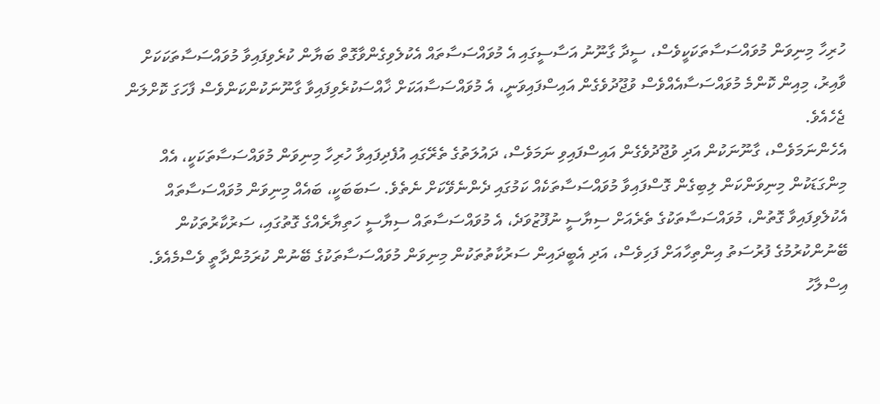ހުރިހާ މިނިވަން މުވައްސަސާތަކަކީވެސް، ސީދާ ގާނޫނު އަސާސީގައި އެ މުވައްސަސާތައް އެކުލެވިގެންވާގޮތް ބަޔާން ކުރެވިފައިވާ މުވައްސަސާތަކަކަށް ވާއިރު، މިއިން ކޮންމެ މުވައްސަސާއެއްވެސް ވުޖޫދުވެގެން އައިސްފައިވަނީ، އެ މުވައްސަސާއަކަށް ޚާއްސަކުރެވިފައިވާ ގާނޫނަކުންކަންވެސް ފާހަގަ ކޮށްލަން ޖެހެއެވެ.
އެހެންނަމަވެސް، ގާނޫނަކުން އަދި ވުޖޫދުވެގެން އައިސްފައިވި ނަމަވެސް، ދައުލަތުގެ ތެރޭގައި އުފެދިފައިވާ ހުރިހާ މިނިވަން މުވައްސަސާތަކަކީ، އެއް މިންގަޑަކުން މިނިވަންކަން ލިބިގެން ގޮސްފައިވާ މުވައްސަސާތަކެއް ކަމުގައި ދެންނެވޭކަށް ނެތެވެ. ސަބަބަކީ، ބައެއް މިނިވަން މުވައްސަސާތައް އެކުލެވިފައިވާ ގޮތުން، މުވައްސަސާތަކުގެ ތެރެއަށް ސިޔާސީ ނުފޫޒުވަދެ، އެ މުވައްސަސާތައް ސިޔާސީ ހަތިޔާރެއްގެ ގޮތުގައި، ސަރުކާރުތަކުން ބޭނުންކުރުމުގެ ފުރުސަތު އިންތިހާއަށް ފަހިވެސް، އަދި އެބީދައިން ސަރުކާތުތަކުން މިނިވަން މުވައްސަސާތަކުގެ ބޭނުން ކުރަމުންދާތީ ވެސްމެއެވެ.
އިސްލާހު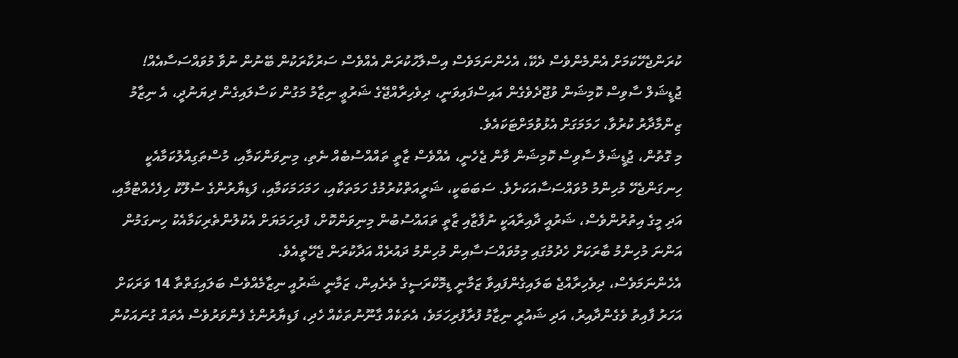ކުރަންޖެހޭކަމަށް އެންމެންވެސް ދެކޭ، އެހެންނަމަވެސް އިސްލާހުކުރަން އެއްވެސް ސަރުކާރަކުން ބޭނުން ނުވާ މުވައްސަސާއެއް!
ޖުޑީޝަލް ސާވިސް ކޮމިޝަން ވުޖޫދެވެގެން އައިސްފައިވަނީ، ދިވެހިރާއްޖޭގެ ޝަރުޢީ ނިޒާމު މަގުން ކަސާލައިގެން ދިޔަނުދީ، އެ ނިޒާމު ޒިންމާދާރު ކުރުވާ، ހަމަމަގަށް އެޅުވުމަށްޓަކައެވެ.
މި ގޮތުން، ޖުޑީޝަލް ސާވިސް ކޮމިޝަން ވާން ޖެހެނީ، އެއްވެސް ޒާތީ ތައްއްސުބެއް ނެތި، މިނިވަންކަމާއި، މުސްތަގިއްލުކަމާއެކީ ހިނގަންޖެހޭ މުހިންމު މުވައްސަސާއަކަށެވެ. ސަބަބަކީ، ޝަރީއަތްކުރުމުގެ ހަމަތަކާއި، ހަމަހަމަކަމާއި، ފަޑިޔާރުންގެ ސުލޫކު ހިފެހެއްޓުމާއި، އަދި މީގެ އިތުރުންވެސް، ޝަރުއީ ދާއިރާއަކީ ނުފާޒާއި ޒާތީ ތައައްސުބުން މިނިވަންކޮށް، ފުރިހަމަޔަށް އެކުލުންތެރިކަމާއެކު ހިނގަމުން އަންނަ މުހިންމު ބާރަކަށް ހެދުމުގައި މިމުވައްސަސާއިން މުހިންމު ދައުރެއް އަދާކުރަން ޖެހޭތީއެވެ.
އެހެންނަމަވެސް، ދިވެހިރާއްޖެ ބަލައިގެންފައިވާ ޒަމާނީ ޑިމޮކްރަސީގެ ތެރެއިން، ޒަމާނީ ޝަރުއީ ނިޒާމެއްވެސް ބަލައިގަތްތާ 14 ވަރަކަށް އަހަރު ފާއިތު ވެގެންދާއިރު، އަދި ޝައުރީ ނިޒާމު ފުރާފުރިހަމަވެ، އެތަކެއް ގާނޫނުތަކެއް ހެދި، ފަޑިޔާރުންގެ ފެންވަރުވެސް އެތައް ގުނައަކުން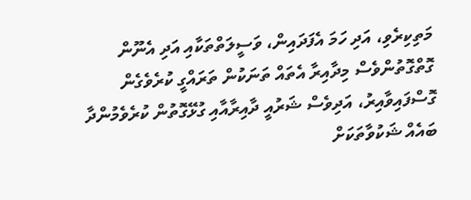މަތިކިރެވި، އަދި ހަމަ އެފަދައިން، ވަސީލަތްތަކާއި އަދި އެނޫން ގޮތްގޮތުންވެސް މިދާއިރާ އެތައް ތަނަކުން ތަރައްގީ ކުރެވެގެން ގޮސްފައިވާއިރު، އަދިވެސް ޝަރުއީ ދާއިރާއާއި ގުޅޭގޮތުން ކުރެވެމުންދާ ބައެއް ޝަކުވާތަކަށް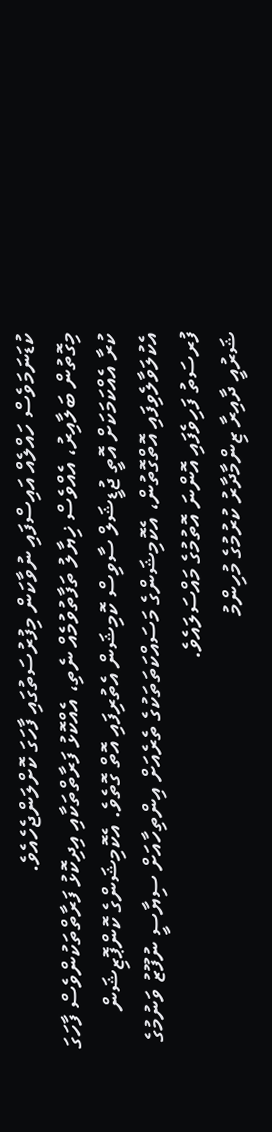ކުޑަނަމަވެސް ހައްލެއް އައިސްފައި ނުވާކަން މިފުރުސަތުގައި ފާހަގަ ކޮށްލަންޖެހެއެވެ.
މިގޮތުން ބަލާއިރު، އެއްވެސް ޚިޔާލު ތަފާތުވުމެއް ނެތި، އެއްކޮޅު ފަރާތްތަކާއި އިދިކޮޅު ފަރާތްތަކުންވެސް ފާހަގަ ކުރާ އެއްކަމަކަށް އޮތީ ޖުޑީޝަލް ސާވިސް ކޮމިޝަން އެތުރިފައި އޮތް ގޮތެވެ. އެކޮމިޝަންގެ ކޮންޕޮޒިޝަން އެކުލަވާލެވިފައި އޮތްގޮތުން، އެކޮމިޝަންގެ މަސައްކަތަތަކުގެ ތެރެއަށް އިންތިހާއަށް ސިޔާސީ ނުފޫޒު ވަނުމުގެ ފުރސަތު ފަހިވެފައި އޮންނަ އޮތުމުގެ މައްސަލައެވެ.
ޝަރުއީ ދާއިރާ ޒިންމާދާރު ކުރުމުގެ މުހިންމު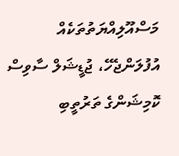މަސްއޫލިއްޔަތުތަކެއް އުފުލަންޖެހޭ، ޖުޑީޝަލް ސާވިސް ކޮމިޝަންގެ ތަރުތީބި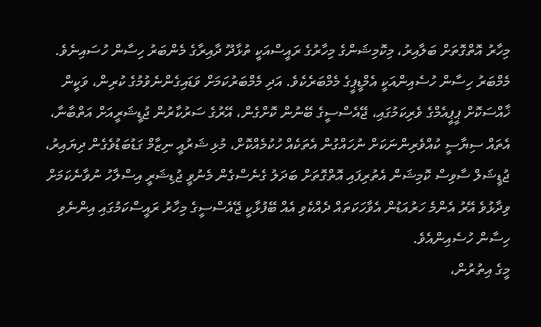މިހާރު އޮތްގޮތަށް ބަލާއިރު، މިކޮމިޝަންގެ މިހާރުގެ ރައީސްއަކީ ތުޅާދޫ ދާއިރާގެ މެންބަރު ހިސާން ހުސައިނެވެ. މެމްބަރު ހިސާން ހުސެއިންއަކީ އެމްޑީޕީގެ މެމްބަރެކެވެ. އަދި މެމްބަރުކަމަށް ވަޑައިގެންނެވުމުގެ ކުރިން، ވަކީން ޚާއްސަކޮށް ޕީޕީއެމްގެ ވެރިކަމުގައި، ޖޭއެސްސީގެ ބޭނުން ކޮށްގެން، އޭރުގެ ސަރުކާރުން ޖުޑީޝަރީއަށް އަތްބާނާ، އެތައް ސިޔާސީ ކުއްވެރިންނަކަށް ނުހައްގުން އެތަކެއް ހުކުމެއްކޮށް، މުޅި ޝަރުއީ ނިޒާމް ގަޑުބަޑުވެގެން ދިޔައިރު، ޖުޑީޝަލް ސާވިސް ކޮމިޝަން އެތުރިފައި އޮތްގޮތަށް ބަދަލު ގެނެސްގެން މެނުވީ ޖުޑިޝަރީ އިސްލާހު ނުވާނެކަމަށް ވިދާޅުވެ އޭރު އެންމެ ހަރުއަޑުން އެވާހަކަތައް ދެއްކެވި އެއް ބޭފުޅާކީ ޖޭއެސްސީގެ މިހާރު ރައީސްކަމުގައި އިންނެވި ހިސާން ހުސެއިންއެވެ.
މީގެ އިތުރުން،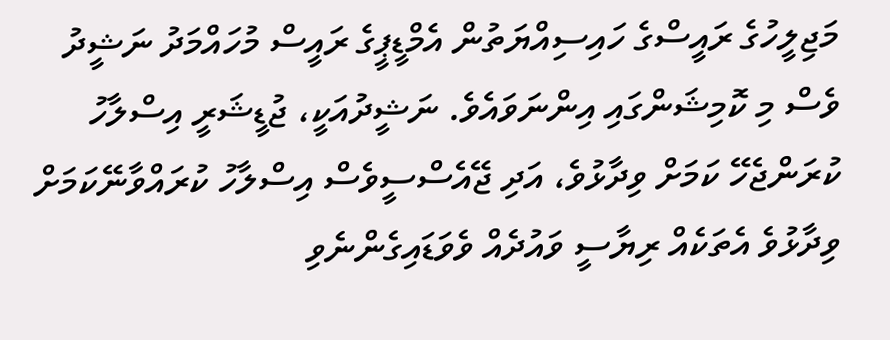މަޖިލީހުގެ ރައީސްގެ ހައިސިއްޔަތުން އެމްޑީޕީގެ ރައީސް މުހައްމަދު ނަޝީދު ވެސް މި ކޮމިޝަންގައި އިންނަވައެވެ. ނަޝީދުއަކީ، ޖުޑީޝަރީ އިސްލާހު ކުރަންޖެހޭ ކަމަށް ވިދާޅުވެ، އަދި ޖޭއެސްސީވެސް އިސްލާހު ކުރައްވާނޭކަމަށް ވިދާޅުވެ އެތަކެއް ރިޔާސީ ވައުދެއް ވެވަޑައިގެންނެވި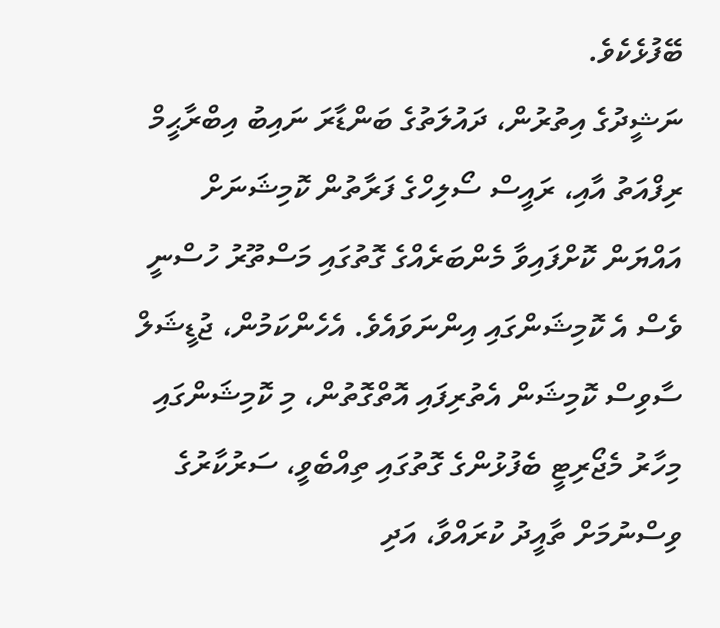ބޭފުޅެކެވެ.
ނަޝީދުގެ އިތުރުން، ދައުލަތުގެ ބަންޑާރަ ނައިބު އިބްރާޙީމް ރިފްއަތު އާއި، ރައީސް ސޯލިހްގެ ފަރާތުން ކޮމިޝަނަށް އައްޔަން ކޮށްފައިވާ މެންބަރެއްގެ ގޮތުގައި މަސްތޫރު ހުސްނީ ވެސް އެ ކޮމިޝަންގައި އިންނަވައެވެ. އެހެންކަމުން، ޖުޑީޝަލް ސާވިސް ކޮމިޝަން އެތުރިފައި އޮތްގޮތުން، މި ކޮމިޝަންގައި މިހާރު މެޖޯރިޓީ ބެފުޅުންގެ ގޮތުގައި ތިއްބެވީ، ސަރުކާރުގެ ވިސްނުމަށް ތާއީދު ކުރައްވާ، އަދި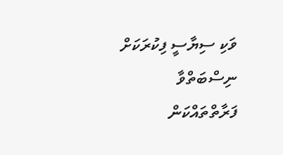ވަކި ސިޔާސީ ފިކުރަކަށް ނިސްބަތްވާ ފަރާތްތައްކަން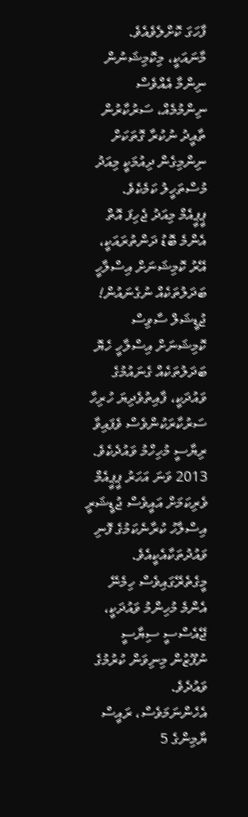ފާހަގަ ކޮށްލެވެއެވެ.
މާނައަކީ، މިކޮމިޝަނުން ނިންމާ އެއްވެސް ނިންމުމެއް، ސަރުކާރުން ތާއީދު ނުކުރާ ގޮތަކަށް ނިންމިގެން ދިއުމަކީ މިއަދު މުސްތަހީލު ކަމެކެވެ.
ޕީޕީއެމް މިއަދު ޖެހިފަ އޮތް އެންމެ ބޮޑު ދަންތުރައަކީ، އޭރު ކޮމިޝަނަށް އިސްލާހީ ބަދަލުތަކެއް ނުގެނައުން!
ޖުޑީޝަލް ސާވިސް ކޮމިޝަނަށް އިސްލާހީ ހެޔޮ ބަދަލުތަކެއް ގެނައުމުގެ ވައުދަކީ، ފާއިތުވެދިޔަ ހުރިހާ ސަރުކާރަކުންވެސް ވެފައިވާ ރިޔާސީ މުހިހްމު ވައުދެކެވެ. 2013 ވަނަ އަހަރު ޕީޕީއެމް ވެރިކަމަށް އައީވެސް ޖުޑީޝަރީ އިސްލާހު ކުރާނެކަމުގެ ފޮނި ވައުދުތަކާއެކީއެވެ. މީގެތެރޭގައިވެސް ހިމެނޭ އެންމެ މުހިންމު ވައުދަކީ، ޖޭއެސްސީ ސިޔާސީ ނުފޫޒުން މިނިވަން ކުރުމުގެ ވައުދެވެ.
އެހެންނަމަވެސް، ރައީސް ޔާމިންގެ 5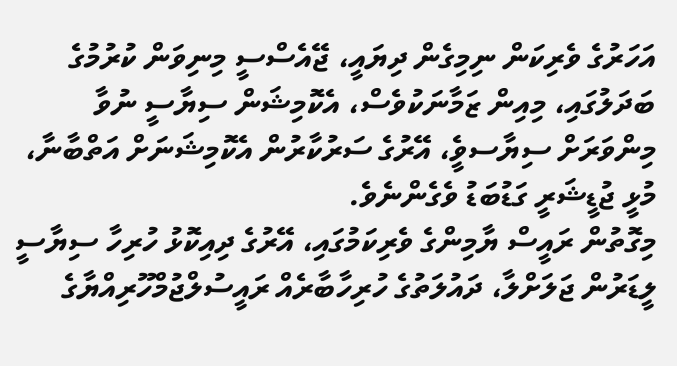އަހަރުގެ ވެރިކަން ނިމިގެން ދިޔައީ، ޖޭއެސްސީ މިނިވަން ކުރުމުގެ ބަދަލުގައި، މިއިން ޒަމާނަކުވެސް، އެކޮމިޝަން ސިޔާސީ ނުވާ މިންވަރަށް ސިޔާސވެީ، އޭރުގެ ސަރުކާރުން އެކޮމިޝަނަށް އަތްބާނާ، މުޅީ ޖުޑީޝަރީ ގަޑުބަޑު ވެގެންނެވެ.
މިގޮތުން ރައީސް ޔާމިންގެ ވެރިކަމުގައި، އޭރުގެ ދިއިކޮޅު ހުރިހާ ސިޔާސީ ލީޑަރުން ޖަލަށްލާ، ދައުލަތުގެ ހުރިހާބާރެއް ރައީސުލްޖުމްހޫރިއްޔާގެ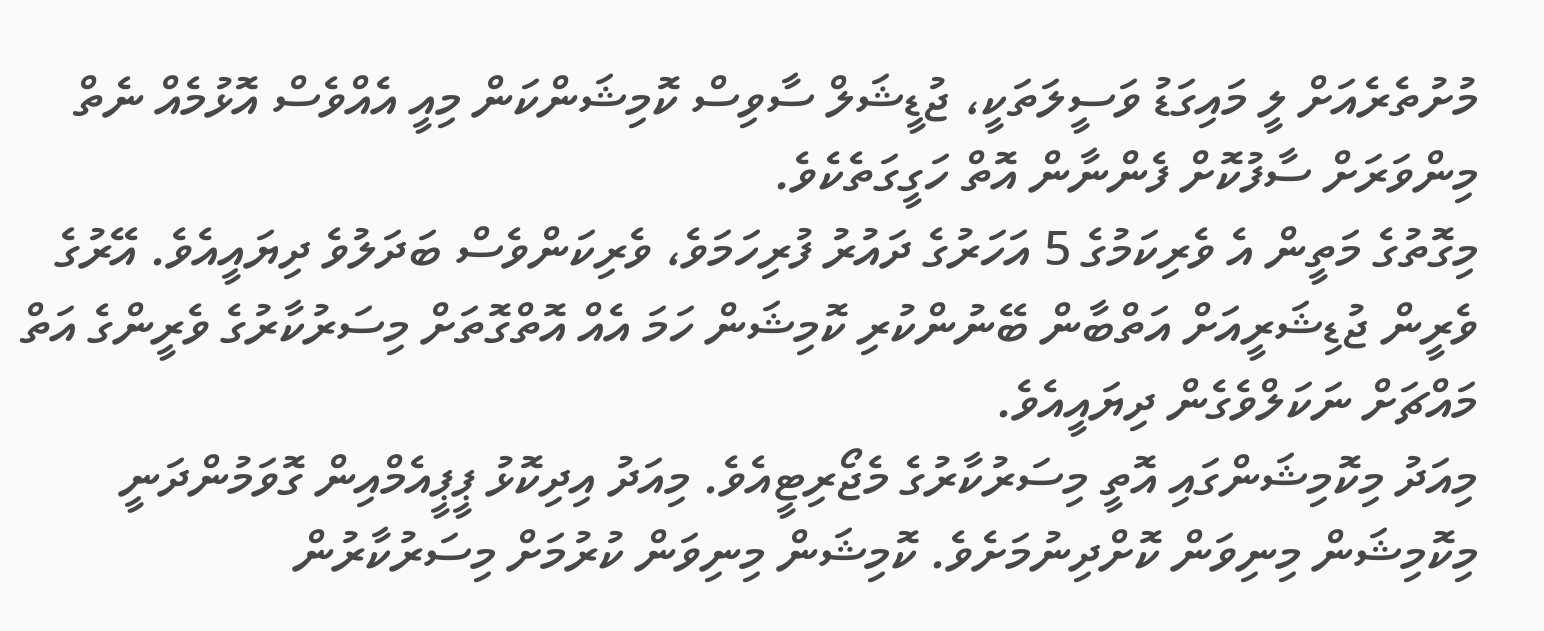މުށުތެރެއަށް ލީ މައިގަޑު ވަސީލަތަކީ، ޖުޑީޝަލް ސާވިސް ކޮމިޝަންކަން މިއީ އެއްވެސް އޮޅުމެއް ނެތް މިންވަރަށް ސާފުކޮށް ފެންނާން އޮތް ހަގީގަތެކެވެ.
މިގޮތުގެ މަތީން އެ ވެރިކަމުގެ 5 އަހަރުގެ ދައުރު ފުރިހަމަވެ، ވެރިކަންވެސް ބަދަލުވެ ދިޔައީއެވެ. އޭރުގެ ވެރީން ޖުޑިޝަރީއަށް އަތްބާން ބޭނުންކުރި ކޮމިޝަން ހަމަ އެއް އޮތްގޮތަށް މިސަރުކާރުގެ ވެރީންގެ އަތް މައްޗަށް ނަކަލްވެގެން ދިޔައީއެވެ.
މިއަދު މިކޮމިޝަންގައި އޮތީ މިސަރުކާރުގެ މެޖޯރިޓީއެވެ. މިއަދު އިދިކޮޅު ޕީޕީއެމްއިން ގޮވަމުންދަނީ މިކޮމިޝަން މިނިވަން ކޮށްދިނުމަށެވެ. ކޮމިޝަން މިނިވަން ކުރުމަށް މިސަރުކާރުން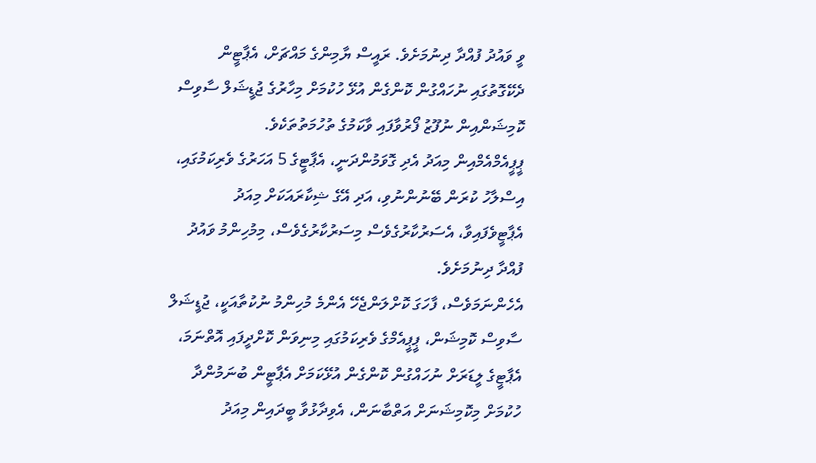ވީ ވައުދު ފުއްދާ ދިނުމަށެވެ. ރައީސް ޔާމިންގެ މައްޗަށް، އެޕާޓީން ދެކޭގޮތުގައި ނުހައްގުން ކޮންގެން އުޅޭ ހުކުމަށް މިހާރުގެ ޖުޑީޝަލް ސާވިސް ކޮމިޝަންއިން ނުފޫޒު ފޯރުވާފައި ވާކަމުގެ ތުހުމަތުތަކެވެ.
ޕީޕީއެމްއެމްއިން މިއަދު އެދި ގޮވަމުންދަނީ، އެޕާޓީގެ 5 އަހަރުގެ ވެރިކަމުގައި، އިސްލާހު ކުރަން ބޭނުންނުވި، އަދި އޭގެ ޝިކާރައަކަށް މިއަދު އެޕާޓީވެފައިވާ، އެސަރުކާރުގެވެސް މިސަރުކާރުގެވެސް، މިމުހިންމު ވައުދު ފުއްދާ ދިނުމަށެވެ.
އެހެންނަމަވެސް، ފާހަގަ ކޮށްލަންޖެހޭ އެންމެ މުހިންމު ނުކުތާއަކީ، ޖުޑީޝަލް ސާވިސް ކޮމިޝަން، ޕީޕީއެމްގެ ވެރިކަމުގައި މިނިވަން ކޮށްދީފައި އޮތްނަމަ، އެޕާޓީގެ ލީޑަރަށް ނުހައްގުން ކޮންގެން އުޅޭކަމަށް އެޕާޓީން ބުނަމުންދާ ހުކުމަށް މިކޮމިޝަނަށް އަތްބާނަން، އެވިދާޅުވާ ބީދައިން މިއަދު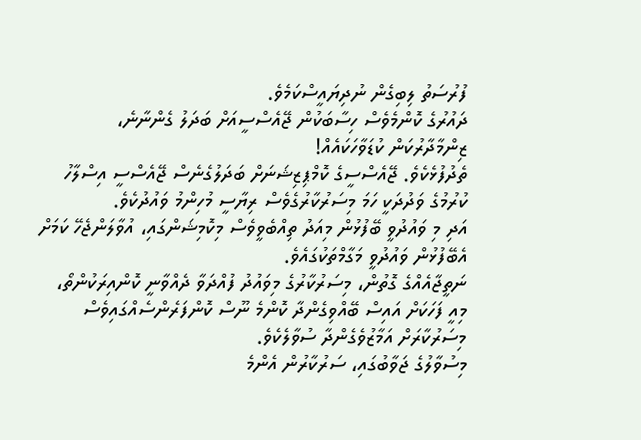ފުރުސަތު ލިބިގެން ނުދިޔައީސްކަމެވެ.
ދައުރުގެ ކޮންމެވެސް ހިސާބަކުން ޖޭއެސްސީއަށް ބަދަލު ގެންނާނެ، ޒިންމާދާރުކަން ކުޑަވާހަކައެއް!
ތެދުފުޅެކެވެ. ޖޭއެސްސީގެ ކޮމްޕިޒިޝަނަށް ބަދަލުގެނެސް ޖޭއެސްސީ އިސްލާހު ކުރުމުގެ ވަދުދަކީ ހަމަ މިސަރުކާރުގެވެސް ރިޔާސީ މުހިންމު ވައުދުކެވެ.
އަދި މި ވައުދުވީ ބޭފުޅުން މިއަދު ތިއްބެވީވެސް މިކޮމިޝަންގައި، އުވާލަންޖެހޭ ކަމަށް އެބޭފުޅުން ވައުދުވީ މަގާމްތަކުގައެވެ.
ނަތީޖާއެއްގެ ގޮތުން، މިސަރުކާރުގެ މިވައުދު ފުއްދަވާ ދެއްވާނީ ކޮންއިރަކުންތޯ، މިއީ ފަހަކަށް އައިސް ބޭއްވިގެންދާ ކޮންމެ ނޫސް ކޮންފަރެންސެއްގައިވެސް މިސަރުކާރަށް އަމާޒުވެގެންދާ ސުވާލެކެވެ.
މިސުވާލުގެ ޖަވާބުގައި، ސަރުކާރުން އެންމެ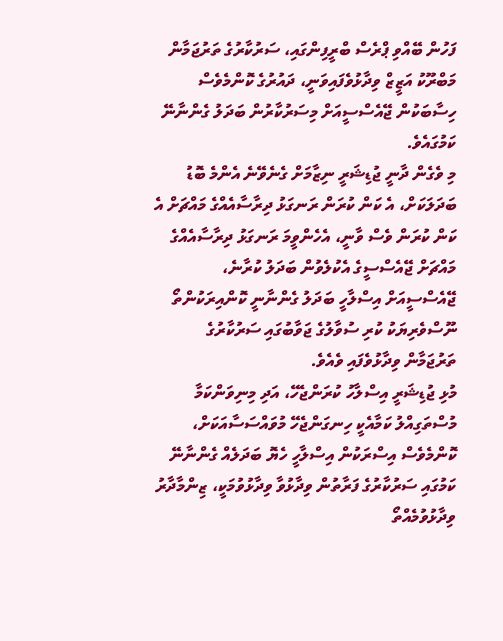ފަހުން ބޭއްވި ޕްރެސް ބްރީފިންގައި، ސަރުކާރުގެ ތަރުޖަމާން މަބްރޫކު އަޒީޒް ވިދާޅުވެފައިވަނީ، ދައުރުގެ ކޮންމެވެސް ހިސާބަކުން ޖޭއެސްސީއަށް މިސަރުކާރުން ބަދަލު ގެންނާނޭ ކަމުގައެވެ.
މި ވެގެން ދާނީ ޖުޑިޝަރީ ނިޒާމަށް ގެނެވޭނެ އެންމެ ބޮޑު ބަދަލަކަށް، އެ ކަން ކުރަން ރަނގަޅު ދިރާސާއެއްގެ މައްޗަށް އެ ކަން ކުރަން ވެސް ވާނީ، އެހެންވީމަ ރަނގަޅު ދިރާސާއެއްގެ މައްޗަށް ޖޭއެސްސީގެ އެކުލެވުން ބަދަލު ކުރާނެ،
ޖޭއެސްސީއަށް އިސްލާހީ ބަދަލު ގެންނާނީ ކޮންއިރަކުންތޯ ނޫސްވެރިޔަކު ކުރި ސުވާލުގެ ޖަވާބުގައި ސަރުކާރުގެ ތަރުޖަމާން ވިދާޅުވެފައި ވެއެވެ.
މުޅި ޖުޑިޝަރީ އިސްލާހު ކުރަންޖެހޭ، އަދި މިނިވަންކަމާ މުސްތަގިއްލު ކަމާއެކީ ހިނގަންޖެހޭ މުވައްސަސާއަކަށް، ކޮންމެވެސް އިސްރަކުން އިސްލާހީ ހެޔޮ ބަދަލެއް ގެންނާނޭ ކަމުގައި ސަރުކާރުގެ ފަރާތުން ވިދާޅުވާ ވިދާޅުވުމަކީ، ޒިންމާދާރު ވިދާޅުވުމެއްތޯ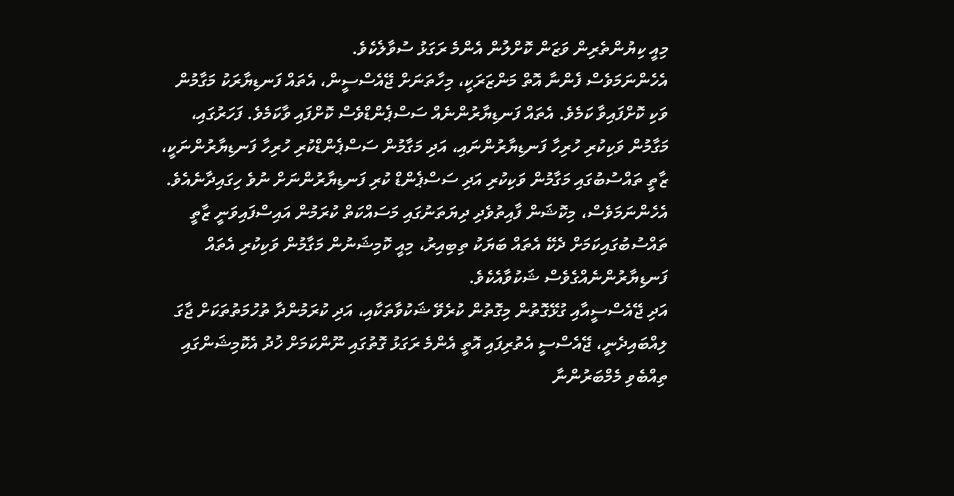މިއީ ކިޔުންތެރިން ވަޒަން ކޮށްލުން އެންމެ ރަގަޅު ސުވާލެކެވެ.
އެހެންނަމަވެސް ފެންނާ އޮތް މަންޒަރަކީ، މިހާތަނަށް ޖޭއެސްސީން، އެތައް ފަނޑިޔާރަކު މަގާމުން ވަކި ކޮށްފައިވާ ކަމެވެ. އެތައް ފަނޑިޔާރުންނެއް ސަސްޕެންޑްވެސް ކޮށްފައި ވާކަމެވެ. ފަހަރުގައި، މަގާމުން ވަކިކުރި ހުރިހާ ފަނޑިޔާރުންނައި، އަދި މަގާމުން ސަސްޕެންޑްކުރި ހުރިހާ ފަނޑިޔާރުންނަކީ، ޒާތީ ތައްސުބުގައި މަގާމުން ވަކިކުރި އަދި ސަސްޕެންޑް ކުރި ފަނޑިޔާރުންނަށް ނުވެ ހިގައިދާނެއެވެ.
އެހެންނަމަވެސް، މިކޮޝަން ފާއިތުވެދި ދިޔަތަނުގައި މަސައްކަތް ކުރަމުން އައިސްފައިވަނީ ޒާތީ ތައްސުބުގައިކަމަށް ދެކޭ އެތައް ބަޔަކު ތިބިއިރު، މިއީ ކޮމިޝަނުން މަގާމުން ވަކިކުރި އެތައް ފަނޑިޔާރުންނެއްގެވެސް ޝަކުވާއެކެވެ.
އަދި ޖޭއެސްސީއާއި ގުޅޭގޮތުން މިގޮތުން ކުރެވޭ ޝަކުވާތަކާއި، އަދި ކުރަމުންދާ ތުހުމަތުތަކަށް ޖާގަ ލިއްބައިދެނީ، ޖޭއެސްސީ އެތުރިފައި އޮތީ އެންމެ ރަގަޅު ގޮތުގައި ނޫންކަމަށް ޚުދު އެކޮމިޝަންގައި ތިއްބެވި މެމްބަރުންނާ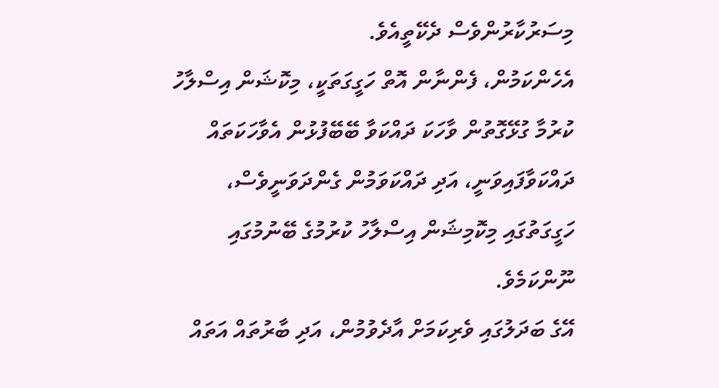މިސަރުކާރުންވެސް ދެކޭތީއެވެ.
އެހެންކަމުން، ފެންނާން އޮތް ހަގީގަތަކީ، މިކޮޝަން އިސްލާހު ކުރުމާ ގުޅޭގޮތުން ވާހަކަ ދައްކަވާ ބޭބޭފުޅުން އެވާހަކަތައް ދައްކަވާފައިވަނީ، އަދި ދައްކަވަމުން ގެންދަވަނީވެސް، ހަގީގަތުގައި މިކޮމިޝަން އިސްލާހު ކުރުމުގެ ބޭނުމުގައި ނޫންކަމެވެ.
އޭގެ ބަދަލުގައި ވެރިކަމަށް އާދެވުމުން، އަދި ބާރުތައް އަތައް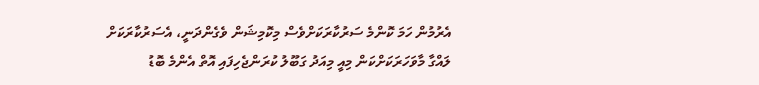އެރުމުން ހަމަ ކޮންމެ ސަރުކާރަކަށްވެސް މިކޮމިޝަން ވެގެންދަނީ، އެސަރުކާރަކަށް ލައްގާ މާވަހަރަކަށްކަން މިއީ މިއަދު ގަބޫލު ކުރަންޖެހިފައި އޮތް އެންމެ ބޮޑު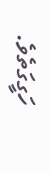ހަގީގަތެވެ.